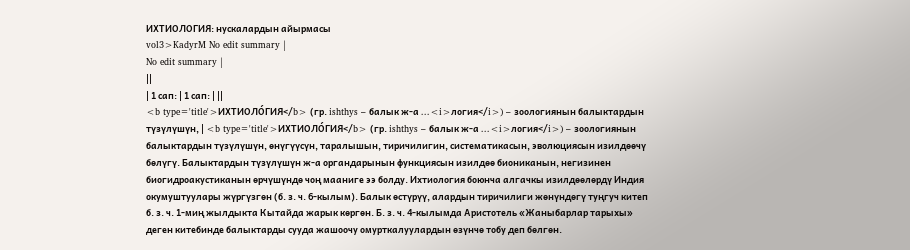ИХТИОЛОГИЯ: нускалардын айырмасы
vol3>KadyrM No edit summary |
No edit summary |
||
| 1 сап: | 1 сап: | ||
<b type='title'>ИХТИОЛО́ГИЯ</b> (гр. ishthys – балык ж-а ...<i>логия</i>) – зоологиянын балыктардын түзүлүшүн, | <b type='title'>ИХТИОЛО́ГИЯ</b> (гр. ishthys – балык ж-а ...<i>логия</i>) – зоологиянын балыктардын түзүлүшүн, өнүгүүсүн, таралышын, тиричилигин, систематикасын, эволюциясын изилдөөчү бөлүгү. Балыктардын түзүлүшүн ж-а органдарынын функциясын изилдөө биониканын, негизинен биогидроакустиканын өрчүшүндө чоң мааниге ээ болду. Ихтиология боюнча алгачкы изилдөөлөрдү Индия окумуштуулары жүргүзгөн (б. з. ч. 6-кылым). Балык өстүрүү, алардын тиричилиги жөнүндөгү туңгуч китеп б. з. ч. 1-миң жылдыкта Кытайда жарык көргөн. Б. з. ч. 4-кылымда Аристотель «Жаныбарлар тарыхы» деген китебинде балыктарды сууда жашоочу омурткалуулардын өзүнчө тобу деп бөлгөн.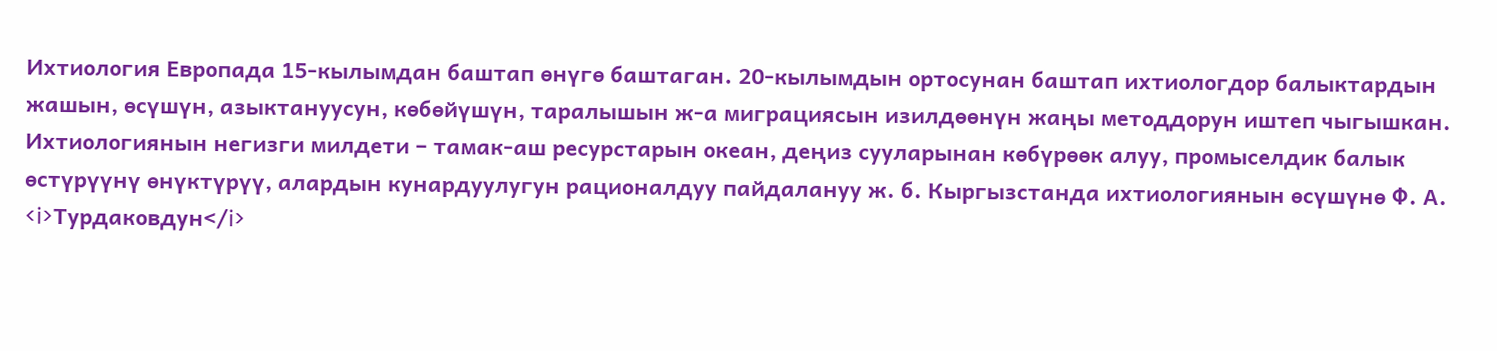Ихтиология Европада 15-кылымдан баштап өнүгө баштаган. 20-кылымдын ортосунан баштап ихтиологдор балыктардын жашын, өсүшүн, азыктануусун, көбөйүшүн, таралышын ж-а миграциясын изилдөөнүн жаңы методдорун иштеп чыгышкан. Ихтиологиянын негизги милдети – тамак-аш ресурстарын океан, деңиз сууларынан көбүрөөк алуу, промыселдик балык өстүрүүнү өнүктүрүү, алардын кунардуулугун рационалдуу пайдалануу ж. б. Кыргызстанда ихтиологиянын өсүшүнө Ф. А. <i>Турдаковдун</i>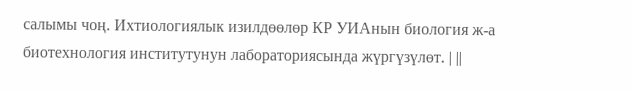салымы чоң. Ихтиологиялык изилдөөлөр КР УИАнын биология ж-а биотехнология институтунун лабораториясында жүргүзүлөт. | ||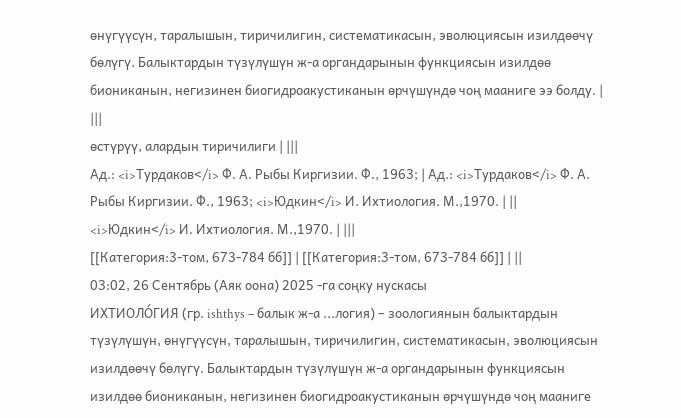өнүгүүсүн, таралышын, тиричилигин, систематикасын, эволюциясын изилдөөчү бөлүгү. Балыктардын түзүлүшүн ж-а органдарынын функциясын изилдөө биониканын, негизинен биогидроакустиканын өрчүшүндө чоң мааниге ээ болду. | |||
өстүрүү, алардын тиричилиги | |||
Ад.: <i>Турдаков</i> Ф. А. Рыбы Киргизии. Ф., 1963; | Ад.: <i>Турдаков</i> Ф. А. Рыбы Киргизии. Ф., 1963; <i>Юдкин</i> И. Ихтиология. М.,1970. | ||
<i>Юдкин</i> И. Ихтиология. М.,1970. | |||
[[Категория:3-том, 673-784 бб]] | [[Категория:3-том, 673-784 бб]] | ||
03:02, 26 Сентябрь (Аяк оона) 2025 -га соңку нускасы
ИХТИОЛО́ГИЯ (гр. ishthys – балык ж-а ...логия) – зоологиянын балыктардын түзүлүшүн, өнүгүүсүн, таралышын, тиричилигин, систематикасын, эволюциясын изилдөөчү бөлүгү. Балыктардын түзүлүшүн ж-а органдарынын функциясын изилдөө биониканын, негизинен биогидроакустиканын өрчүшүндө чоң мааниге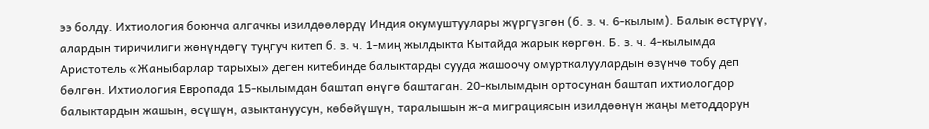ээ болду. Ихтиология боюнча алгачкы изилдөөлөрдү Индия окумуштуулары жүргүзгөн (б. з. ч. 6-кылым). Балык өстүрүү, алардын тиричилиги жөнүндөгү туңгуч китеп б. з. ч. 1-миң жылдыкта Кытайда жарык көргөн. Б. з. ч. 4-кылымда Аристотель «Жаныбарлар тарыхы» деген китебинде балыктарды сууда жашоочу омурткалуулардын өзүнчө тобу деп бөлгөн. Ихтиология Европада 15-кылымдан баштап өнүгө баштаган. 20-кылымдын ортосунан баштап ихтиологдор балыктардын жашын, өсүшүн, азыктануусун, көбөйүшүн, таралышын ж-а миграциясын изилдөөнүн жаңы методдорун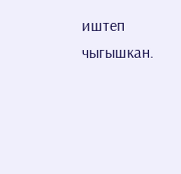иштеп чыгышкан.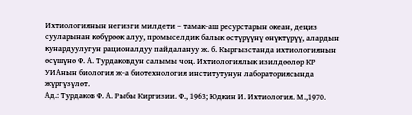Ихтиологиянын негизги милдети – тамак-аш ресурстарын океан, деңиз сууларынан көбүрөөк алуу, промыселдик балык өстүрүүнү өнүктүрүү, алардын кунардуулугун рационалдуу пайдалануу ж. б. Кыргызстанда ихтиологиянын өсүшүнө Ф. А. Турдаковдун салымы чоң. Ихтиологиялык изилдөөлөр КР УИАнын биология ж-а биотехнология институтунун лабораториясында жүргүзүлөт.
Ад.: Турдаков Ф. А. Рыбы Киргизии. Ф., 1963; Юдкин И. Ихтиология. М.,1970.